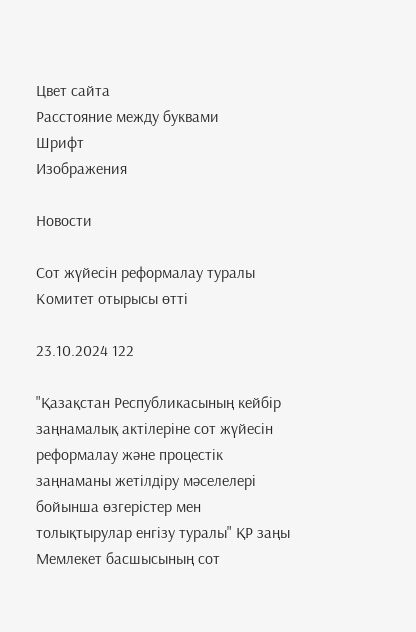Цвет сайта
Расстояние между буквами
Шрифт
Изображения

Новости

Сот жүйесін реформалау туралы Комитет отырысы өтті

23.10.2024 122

"Қазақстан Республикасының кейбір заңнамалық актілеріне сот жүйесін реформалау және процестік заңнаманы жетілдіру мәселелері бойынша өзгерістер мен толықтырулар енгізу туралы" ҚР заңы Мемлекет басшысының сот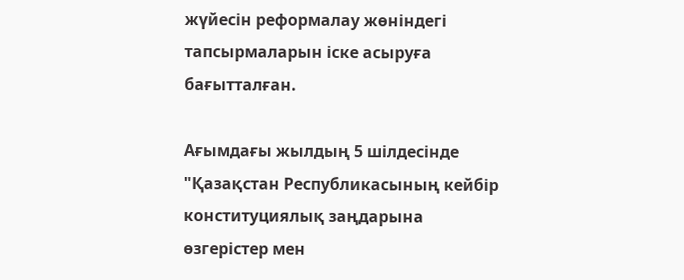жүйесін реформалау жөніндегі тапсырмаларын іске асыруға бағытталған.

Ағымдағы жылдың 5 шілдесінде "Қазақстан Республикасының кейбір конституциялық заңдарына өзгерістер мен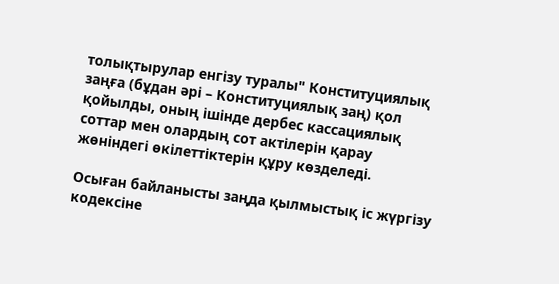толықтырулар енгізу туралы" Конституциялық заңға (бұдан әрі – Конституциялық заң) қол қойылды, оның ішінде дербес кассациялық соттар мен олардың сот актілерін қарау жөніндегі өкілеттіктерін құру көзделеді.

Осыған байланысты заңда қылмыстық іс жүргізу кодексіне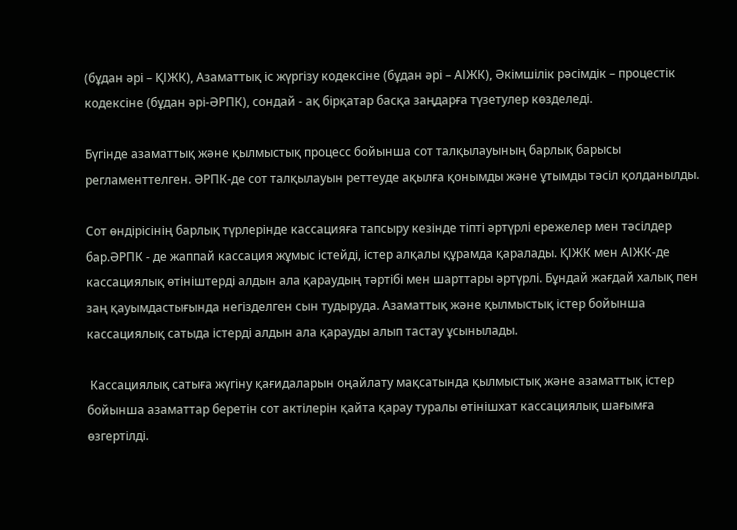(бұдан әрі – ҚІЖК), Азаматтық іс жүргізу кодексіне (бұдан әрі – АІЖК), Әкімшілік рәсімдік – процестік кодексіне (бұдан әрі-ӘРПК), сондай - ақ бірқатар басқа заңдарға түзетулер көзделеді.

Бүгінде азаматтық және қылмыстық процесс бойынша сот талқылауының барлық барысы регламенттелген. ӘРПК-де сот талқылауын реттеуде ақылға қонымды және ұтымды тәсіл қолданылды.

Сот өндірісінің барлық түрлерінде кассацияға тапсыру кезінде тіпті әртүрлі ережелер мен тәсілдер бар.ӘРПК - де жаппай кассация жұмыс істейді, істер алқалы құрамда қаралады. ҚІЖК мен АІЖК-де кассациялық өтініштерді алдын ала қараудың тәртібі мен шарттары әртүрлі. Бұндай жағдай халық пен заң қауымдастығында негізделген сын тудыруда. Азаматтық және қылмыстық істер бойынша кассациялық сатыда істерді алдын ала қарауды алып тастау ұсынылады.

 Кассациялық сатыға жүгіну қағидаларын оңайлату мақсатында қылмыстық және азаматтық істер бойынша азаматтар беретін сот актілерін қайта қарау туралы өтінішхат кассациялық шағымға өзгертілді.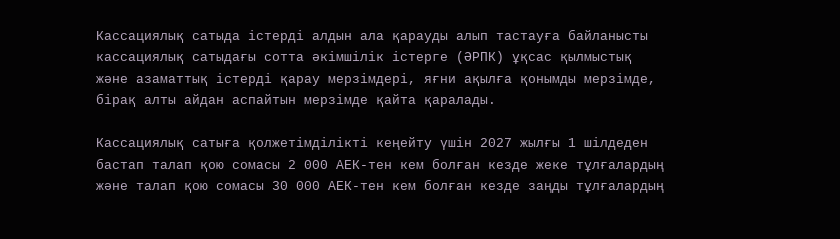Кассациялық сатыда істерді алдын ала қарауды алып тастауға байланысты кассациялық сатыдағы сотта әкімшілік істерге (ӘРПК) ұқсас қылмыстық және азаматтық істерді қарау мерзімдері, яғни ақылға қонымды мерзімде, бірақ алты айдан аспайтын мерзімде қайта қаралады.

Кассациялық сатыға қолжетімділікті кеңейту үшін 2027 жылғы 1 шілдеден бастап талап қою сомасы 2 000 АЕК-тен кем болған кезде жеке тұлғалардың және талап қою сомасы 30 000 АЕК-тен кем болған кезде заңды тұлғалардың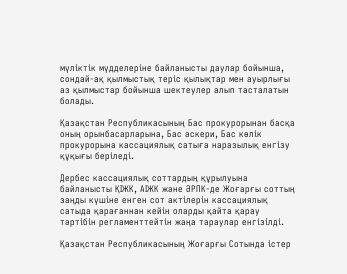мүліктік мүдделеріне байланысты даулар бойынша, сондай-ақ қылмыстық теріс қылықтар мен ауырлығы аз қылмыстар бойынша шектеулер алып тасталатын болады.

Қазақстан Республикасының Бас прокурорынан басқа оның орынбасарларына, Бас әскери, Бас көлік прокурорына кассациялық сатыға наразылық енгізу құқығы беріледі.

Дербес кассациялық соттардың құрылуына байланысты ҚІЖК, АІЖК және ӘРПК-де Жоғарғы соттың заңды күшіне енген сот актілерін кассациялық сатыда қарағаннан кейін оларды қайта қарау тәртібін регламенттейтін жаңа тараулар енгізілді.

Қазақстан Республикасының Жоғарғы Сотында істер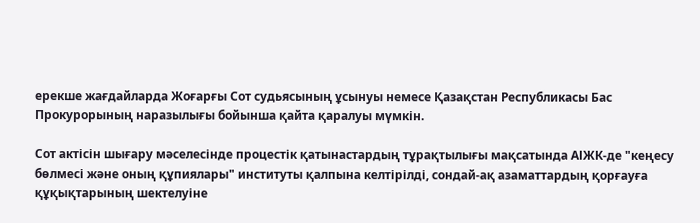ерекше жағдайларда Жоғарғы Сот судьясының ұсынуы немесе Қазақстан Республикасы Бас Прокурорының наразылығы бойынша қайта қаралуы мүмкін.

Сот актісін шығару мәселесінде процестік қатынастардың тұрақтылығы мақсатында АІЖК-де "кеңесу бөлмесі және оның құпиялары" институты қалпына келтірілді, сондай-ақ азаматтардың қорғауға құқықтарының шектелуіне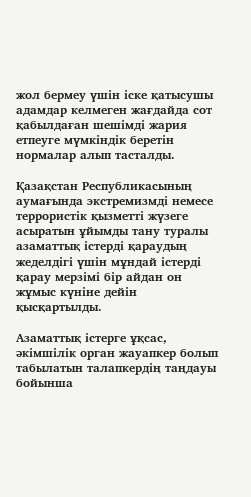жол бермеу үшін іске қатысушы адамдар келмеген жағдайда сот қабылдаған шешімді жария етпеуге мүмкіндік беретін нормалар алып тасталды.

Қазақстан Республикасының аумағында экстремизмді немесе террористік қызметті жүзеге асыратын ұйымды тану туралы азаматтық істерді қараудың жеделдігі үшін мұндай істерді қарау мерзімі бір айдан он жұмыс күніне дейін қысқартылды.

Азаматтық істерге ұқсас, әкімшілік орган жауапкер болып табылатын талапкердің таңдауы бойынша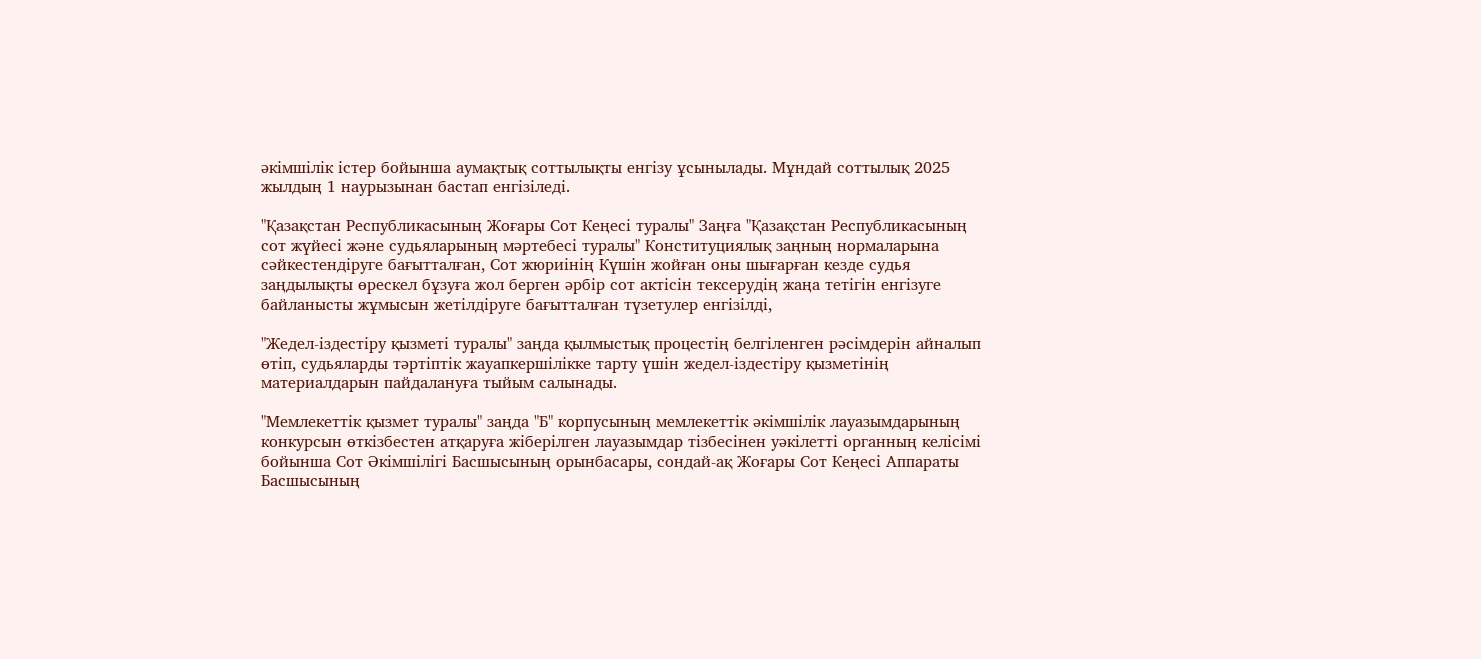әкімшілік істер бойынша аумақтық соттылықты енгізу ұсынылады. Мұндай соттылық 2025 жылдың 1 наурызынан бастап енгізіледі.

"Қазақстан Республикасының Жоғары Сот Кеңесі туралы" Заңға "Қазақстан Республикасының сот жүйесі және судьяларының мәртебесі туралы" Конституциялық заңның нормаларына сәйкестендіруге бағытталған, Сот жюриінің Күшін жойған оны шығарған кезде судья заңдылықты өрескел бұзуға жол берген әрбір сот актісін тексерудің жаңа тетігін енгізуге байланысты жұмысын жетілдіруге бағытталған түзетулер енгізілді,

"Жедел-іздестіру қызметі туралы" заңда қылмыстық процестің белгіленген рәсімдерін айналып өтіп, судьяларды тәртіптік жауапкершілікке тарту үшін жедел-іздестіру қызметінің материалдарын пайдалануға тыйым салынады.

"Мемлекеттік қызмет туралы" заңда "Б" корпусының мемлекеттік әкімшілік лауазымдарының конкурсын өткізбестен атқаруға жіберілген лауазымдар тізбесінен уәкілетті органның келісімі бойынша Сот Әкімшілігі Басшысының орынбасары, сондай-ақ Жоғары Сот Кеңесі Аппараты Басшысының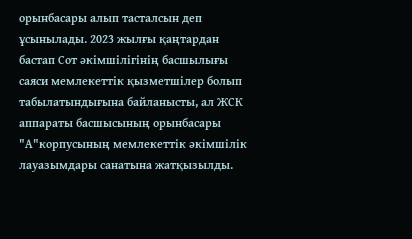орынбасары алып тасталсын деп ұсынылады. 2023 жылғы қаңтардан бастап Сот әкімшілігінің басшылығы саяси мемлекеттік қызметшілер болып табылатындығына байланысты, ал ЖСК аппараты басшысының орынбасары "А"корпусының мемлекеттік әкімшілік лауазымдары санатына жатқызылды.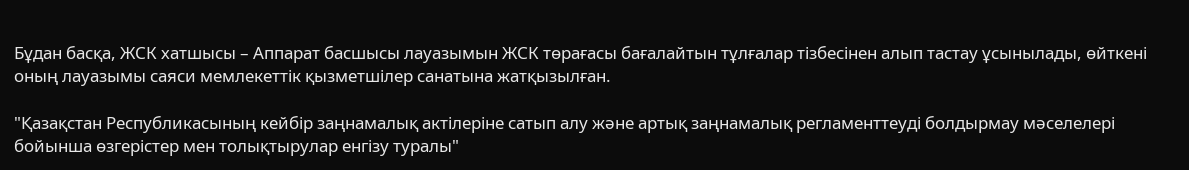Бұдан басқа, ЖСК хатшысы – Аппарат басшысы лауазымын ЖСК төрағасы бағалайтын тұлғалар тізбесінен алып тастау ұсынылады, өйткені оның лауазымы саяси мемлекеттік қызметшілер санатына жатқызылған.

"Қазақстан Республикасының кейбір заңнамалық актілеріне сатып алу және артық заңнамалық регламенттеуді болдырмау мәселелері бойынша өзгерістер мен толықтырулар енгізу туралы"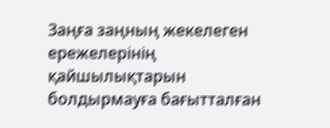Заңға заңның жекелеген ережелерінің қайшылықтарын болдырмауға бағытталған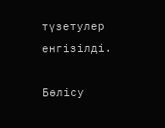түзетулер енгізілді.

Бөлісу